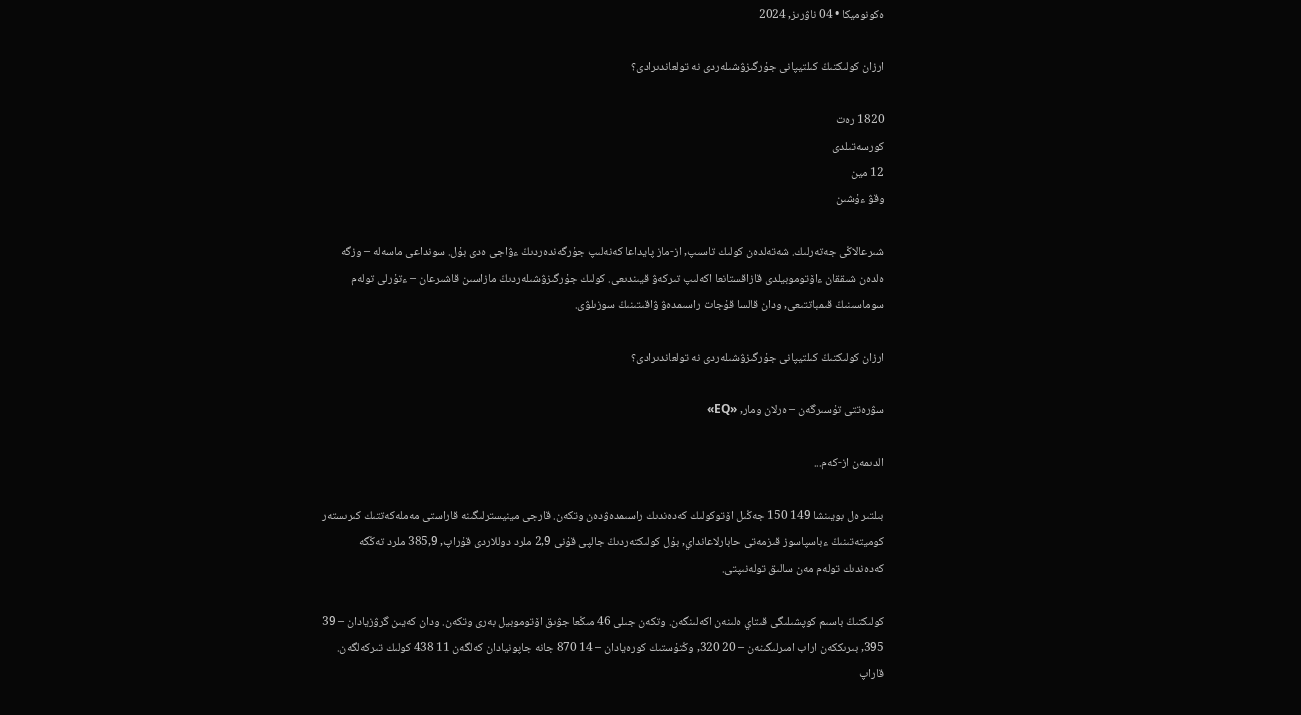ەكونوميكا • 04 ناۋرىز, 2024

ارزان كولىكتىڭ كىلتيپانى جۇرگىزۋشىلەردى نە تولعاندىرادى؟

1820 رەت
كورسەتىلدى
12 مين
وقۋ ءۇشىن

شىرعالاڭى جەتەرلىك. شەتەلدەن كولىك تاسىپ, از-ماز پايداعا كەنەلىپ جۇرگەندەردىڭ ءۋاجى ەدى بۇل. سونداعى ماسەلە – وزگە ەلدەن شىققان ءاۆتوموبيلدى قازاقستانعا اكەلىپ تىركەۋ قيىندىعى. كولىك جۇرگىزۋشىلەردىڭ مازاسىن قاشىرعان – ءتۇرلى تولەم سوماسىنىڭ قىمباتتىعى, ودان قالسا قۇجات راسىمدەۋ ۋاقىتىنىڭ سوزىلۋى.

ارزان كولىكتىڭ كىلتيپانى جۇرگىزۋشىلەردى نە تولعاندىرادى؟

سۋرەتتى تۇسىرگەن – ەرلان ومار, «EQ»

الدىمەن از-كەم...

بىلتىر ەل بويىنشا 149 150 جەڭىل اۆتوكولىك كەدەندىك راسىمدەۋدەن وتكەن. قارجى مينيسترلىگىنە قاراستى مەملەكەتتىك كىرىستەر كوميتەتىنىڭ ءباسپاسوز قىزمەتى حابارلاعانداي, بۇل كولىكتەردىڭ جالپى قۇنى 2,9 ملرد دوللاردى قۇراپ, 385,9 ملرد تەڭگە كەدەندىك تولەم مەن سالىق تولەنىپتى.

كولىكتىڭ باسىم كوپشىلىگى قىتاي ەلىنەن اكەلىنگەن. وتكەن جىلى 46 مىڭعا جۋىق اۆتوموبيل بەرى وتكەن. ودان كەيىن گرۋزيادان – 39 395, بىرىككەن اراب امىرلىگىنەن – 20 320, وڭتۇستىك كورەيادان – 14 870 جانە جاپونيادان كەلگەن 11 438 كولىك تىركەلگەن. قاراپ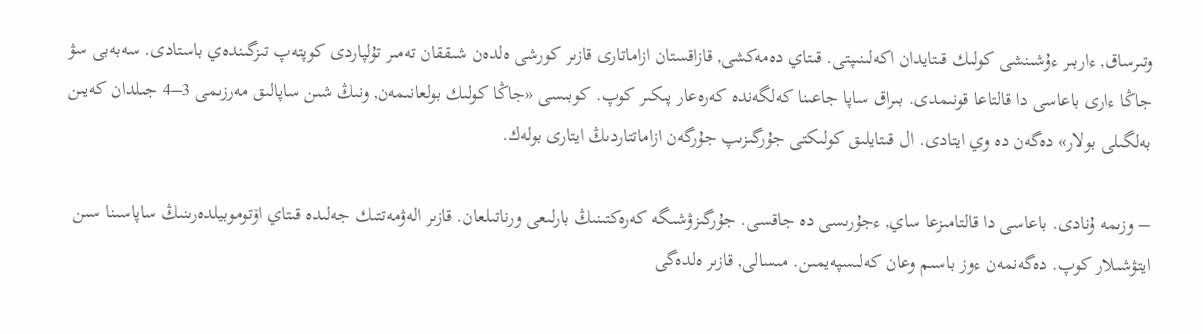وتىرساق, ءاربىر ءۇشىنشى كولىك قىتايدان اكەلىنىپتى. قىتاي دەمەكشى, قازاقستان ازاماتارى قازىر كورشى ەلدەن شىققان تەمىر تۇلپاردى كوپتەپ تىزگىندەي باستادى. سەبەبى سۋ جاڭا ءارى باعاسى دا قالتاعا قونىمدى. بىراق ساپا جاعىنا كەلگەندە كەرەعار پىكىر كوپ. كوبىسى «جاڭا كولىك بولعانىمەن, ونىڭ شىن ساپالىق مەرزىمى 3–4 جىلدان كەيىن بەلگىلى بولار» دەگەن دە وي ايتادى. ال قىتايلىق كولىكتى جۇرگىزىپ جۇرگەن ازاماتتاردىڭ ايتارى بولەك.

– وزىمە ۇنادى. باعاسى دا قالتامىزعا ساي, ءجۇرىسى دە جاقسى. جۇرگىزۋشىگە كەرەكتىنىڭ بارلىعى ورناتىلعان. قازىر الەۋمەتتىك جەلىدە قىتاي اۆتوموبيلدەرىنىڭ ساپاسىنا سىن ايتۋشىلار كوپ. دەگەنمەن ءوز باسىم وعان كەلىسپەيمىن. مىسالى, قازىر ەلدەگى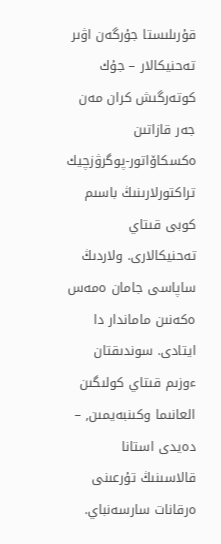قۇرىلىستا جۇرگەن اۋىر تەحنيكالار – جۇك كوتەرگىش كران مەن جەر قازاتىن ەكسكاۆاتور-پوگرۋزچيك تراكتورلارىنىڭ باسىم كوبى قىتاي تەحنيكالارى. ولاردىڭ ساپاسى جامان ەمەس ەكەنىن ماماندار دا ايتادى. سوندىقتان ءوزىم قىتاي كولىگىن العانىما وكىنبەيمىن, – دەيدى استانا قالاسىنىڭ تۇرعىنى ەرقانات سارسەنباي.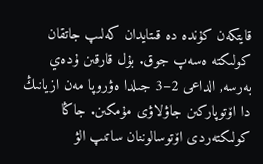قايتكەن كۇندە دە قىتايدان كەلىپ جاتقان كولىكتە ەسەپ جوق. بۇل قارقىن ۇدەي بەرسە, الداعى 2–3 جىلدا ەۋروپا مەن ازيانىڭ دا اۆتوپاركىن جاۋلاۋى مۇمكىن. جاڭا كولىكتەردى اۆتوسالوننان ساتىپ الۋ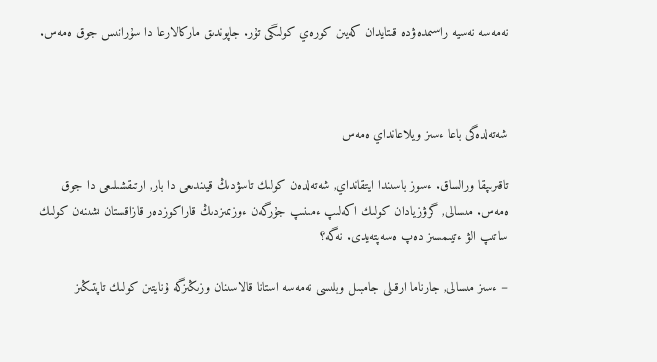نەمەسە نەسيە راسىمدەۋدە قىتايدان كەيىن كورەي كولىگى تۇر. جاپوندىق ماركالارعا دا سۇرانىس جوق ەمەس.



شەتەلدەگى باعا ءسىز ويلاعانداي ەمەس

تاقىرىپقا ورالساق. ءسوز باسىندا ايتقانداي, شەتەلدەن كولىك تاسۋدىڭ قيىندىعى دا بار, ارتىقشىلىعى دا جوق ەمەس. مىسالى, گرۋزيادان كولىك اكەلىپ ءمىنىپ جۇرگەن ءوزىمىزدىڭ قاراكوزدەر قازاقستان ىشىنەن كولىك ساتىپ الۋ ءتيىمسىز دەپ ەسەپتەيدى. نەگە؟

– ءسىز مىسالى, جارناما ارقىلى جامبىل وبلىسى نەمەسە استانا قالاسىنان وزىڭىزگە ۇنايتىن كولىك تاپتىڭىز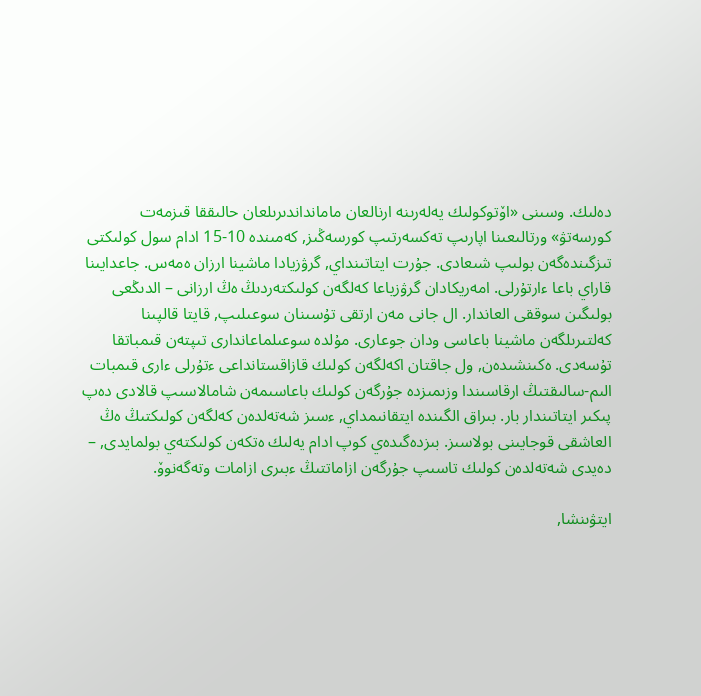دەلىك. وسىنى «اۆتوكولىك يەلەرىنە ارنالعان مامانداندىرىلعان حالىققا قىزمەت كورسەتۋ» ورتالىعىنا اپارىپ تەكسەرتىپ كورسەڭىز, كەمىندە 10-15 ادام سول كولىكتى تىزگىندەگەن بولىپ شىعادى. جۇرت ايتاتىنداي, گرۋزيادا ماشينا ارزان ەمەس. جاعدايىنا قاراي باعا ءارتۇرلى. امەريكادان گرۋزياعا كەلگەن كولىكتەردىڭ ەڭ ارزانى – الدىڭعى بولىگىن سوققى العاندار. ال جانى مەن ارتقى تۇسىنان سوعىلىپ, قايتا قالپىنا كەلتىرىلگەن ماشينا باعاسى ودان جوعارى. مۇلدە سوعىلماعاندارى تىپتەن قىمباتقا تۇسەدى. ەكىنشىدەن, ول جاقتان اكەلگەن كولىك قازاقستانداعى ءتۇرلى ءارى قىمبات الىم-سالىقتىڭ ارقاسىندا وزىمىزدە جۇرگەن كولىك باعاسىمەن شامالاسىپ قالادى دەپ پىكىر ايتاتىندار بار. بىراق الگىندە ايتقانىمداي, ءسىز شەتەلدەن كەلگەن كولىكتىڭ ەڭ العاشقى قوجايىنى بولاسىز. بىزدەگىدەي كوپ ادام يەلىك ەتكەن كولىكتەي بولمايدى, – دەيدى شەتەلدەن كولىك تاسىپ جۇرگەن ازاماتتىڭ ءبىرى ازامات وتەگەنوۆ.

ايتۋىنشا,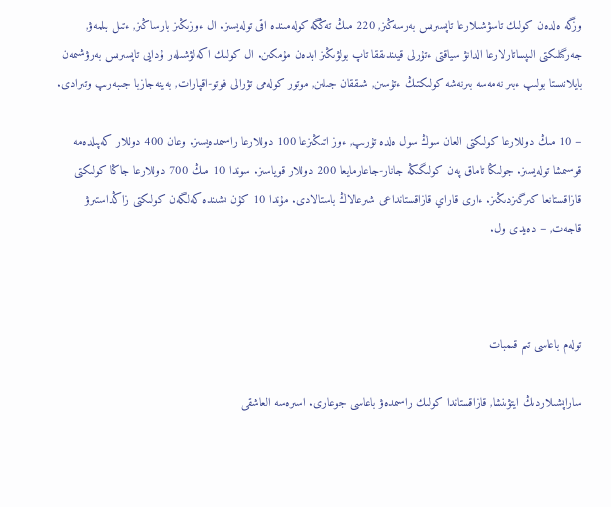وزگە ەلدەن كولىك تاسۋشىلارعا تاپسىرىس بەرسەڭىز, 220 مىڭ تەڭگە كولەمىندە اقى تولەيسىز. ال ءوزىڭىز بارساڭىز, ءتىل بىلمەۋ, جەرگىلىكتى الىپساتارلارعا الدانۋ سياقتى ءتۇرلى قيىندىققا تاپ بولۋىڭىز ابدەن مۇمكىن. ال كولىك اكەلۋشىلەر ۇدايى تاپسىرىس بەرۋشىمەن بايلانىستا بولىپ ءبىر نەمەسە بىرنەشە كولىكتىڭ ءتۇسىن, شىققان جىلىن, موتور كولەمى تۋرالى فوتو-اقپارات, بەينەجازبا جىبەرىپ وتىرادى.

– 10 مىڭ دوللارعا كولىكتى العان سوڭ سول ەلدە تۇرىپ, ءوز اتىڭىزعا 100 دوللارعا راسىمدەيسىز. وعان 400 دوللار كەپىلدەمە قوسىمشا تولەيسىز. جولىڭا تاماق پەن كولىگىڭە جانار-جاعارمايعا 200 دوللار قوياسىز. سوندا 10 مىڭ 700 دوللارعا جاڭا كولىكتى قازاقستانعا كىرگىزدىڭىز. ءارى قاراي قازاقستانداعى شىرعالاڭ باستالادى. مۇندا 10 كۇن ىشىندە كەلگەن كولىكتى زاڭداستىرۋ قاجەت, – دەيدى ول.



تولەم باعاسى تىم قىمبات

ساراپشىلاردىڭ ايتۋىنشا, قازاقستاندا كولىك راسىمدەۋ باعاسى جوعارى. اسىرەسە العاشقى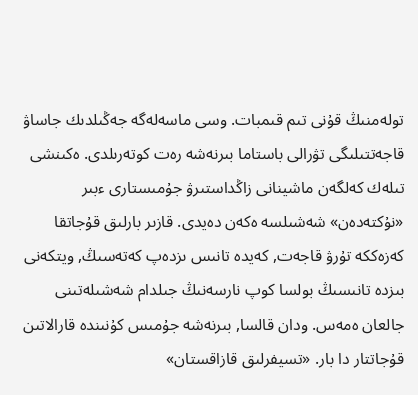تولەمنىڭ قۇنى تىم قىمبات. وسى ماسەلەگە جەڭىلدىك جاساۋ قاجەتتىلىگى تۋرالى باستاما بىرنەشە رەت كوتەرىلدى. ەكىنشى تىلەك كەلگەن ماشينانى زاڭداستىرۋ جۇمىستارى ءبىر «نۇكتەدەن» شەشىلسە ەكەن دەيدى. قازىر بارلىق قۇجاتقا كەزەككە تۇرۋ قاجەت, كەيدە تانىس ىزدەپ كەتەسىڭ, ويتكەنى بىزدە تانىسىڭ بولسا كوپ نارسەنىڭ جىلدام شەشىلەتىنى جالعان ەمەس. ودان قالسا, بىرنەشە جۇمىس كۇنىندە قارالاتىن قۇجاتتار دا بار. «تسيفرلىق قازاقستان»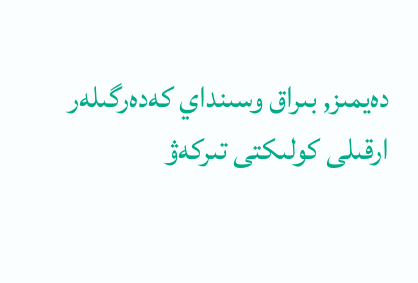دەيمىز, بىراق وسىنداي كەدەرگىلەر ارقىلى كولىكتى تىركەۋ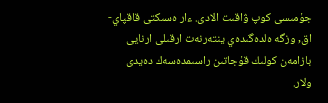جۇمىسى كوپ ۋاقىت الادى. ءار ەسىكتى قاقپاي-اق, وزگە ەلدەگىدەي ينتەرنەت ارقىلى ارنايى بازامەن كولىك قۇجاتىن راسىمدەسەك دەيدى ولار.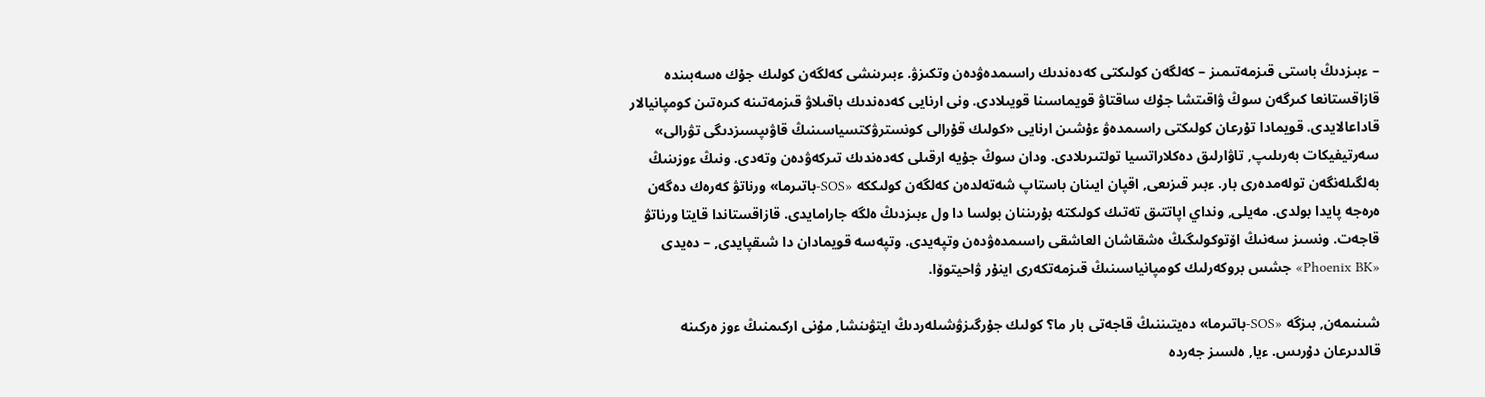– ءبىزدىڭ باستى قىزمەتىمىز – كەلگەن كولىكتى كەدەندىك راسىمدەۋدەن وتكىزۋ. ءبىرىنشى كەلگەن كولىك جۇك ەسەبىندە قازاقستانعا كىرگەن سوڭ ۋاقىتشا جۇك ساقتاۋ قويماسىنا قويىلادى. ونى ارنايى كەدەندىك باقىلاۋ قىزمەتىنە كىرەتىن كومپانيالار قاداعالايدى. قويمادا تۇرعان كولىكتى راسىمدەۋ ءۇشىن ارنايى «كولىك قۇرالى كونسترۋكتسياسىنىڭ قاۋىپسىزدىگى تۋرالى» سەرتيفيكات بەرىلىپ, تاۋارلىق دەكلاراتسيا تولتىرىلادى. ودان سوڭ جۇيە ارقىلى كەدەندىك تىركەۋدەن وتەدى. ونىڭ ءوزىنىڭ بەلگىلەنگەن تولەمدەرى بار. ءبىر قىزىعى, اقپان ايىنان باستاپ شەتەلدەن كەلگەن كولىككە «SOS-باتىرما» ورناتۋ كەرەك دەگەن ەرەجە پايدا بولدى. مەيلى, ونداي اپاتتىق تەتىك كولىكتە بۇرىننان بولسا دا ول ءبىزدىڭ ەلگە جارامايدى. قازاقستاندا قايتا ورناتۋ قاجەت. ونسىز سەنىڭ اۆتوكولىگىڭ ەشقاشان العاشقى راسىمدەۋدەن وتپەيدى. وتپەسە قويمادان دا شىقپايدى, – دەيدى «Phoenix BK» جشس بروكەرلىك كومپانياسىنىڭ قىزمەتكەرى اينۇر ۋاحيتوۆا.

شىنىمەن, بىزگە «SOS-باتىرما» دەيتىننىڭ قاجەتى بار ما؟ كولىك جۇرگىزۋشىلەردىڭ ايتۋىنشا, مۇنى اركىمنىڭ ءوز ەركىنە قالدىرعان دۇرىس. ءيا, ەلسىز جەردە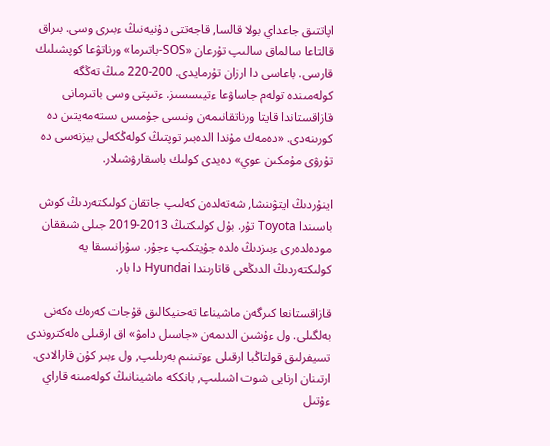اپاتتىق جاعداي بولا قالسا, قاجەتتى دۇنيەنىڭ ءبىرى وسى. بىراق قالتاعا سالماق سالىپ تۇرعان «SOS-باتىرما» ورناتۋعا كوپشىلىك قارسى. باعاسى دا ارزان تۇرمايدى. 200-220 مىڭ تەڭگە كولەمىندە تولەم جاساۋعا ءتيىسسىز. ءتىپتى وسى باتىرمانى قازاقستاندا قايتا ورناتقانىمەن ونىسى جۇمىس ىستەمەيتىن دە كورىنەدى. «دەمەك مۇندا الدەبىر توپتىڭ كولەڭكەلى بيزنەسى دە تۇرۋى مۇمكىن عوي» دەيدى كولىك باسقارۋشىلار.

اينۇردىڭ ايتۋىنشا, شەتەلدەن كەلىپ جاتقان كولىكتەردىڭ كوش باسىندا Toyota تۇر. بۇل كولىكتىڭ 2013-2019 جىلى شىققان مودەلدەرى ءبىزدىڭ ەلدە جۇيتكىپ ءجۇر. سۇرانىسقا يە كولىكتەردىڭ الدىڭعى قاتارىندا Hyundai دا بار.

قازاقستانعا كىرگەن ماشيناعا تەحنيكالىق قۇجات كەرەك ەكەنى بەلگىلى. ول ءۇشىن الدىمەن «جاسىل دامۋ» اق ارقىلى ەلەكتروندى تسيفرلىق قولتاڭبا ارقىلى ءوتىنىم بەرىلىپ, ول ءبىر كۇن قارالادى. ارتىنان ارنايى شوت اشىلىپ, بانككە ماشينانىڭ كولەمىنە قاراي ءۇتىل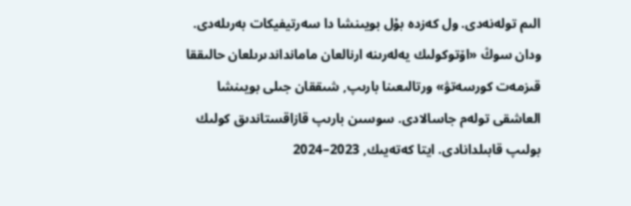الىم تولەنەدى. ول كەزدە بۇل بويىنشا دا سەرتيفيكات بەرىلەدى. ودان سوڭ «اۆتوكولىك يەلەرىنە ارنالعان مامانداندىرىلعان حالىققا قىزمەت كورسەتۋ» ورتالىعىنا بارىپ, شىققان جىلى بويىنشا العاشقى تولەم جاسالادى. سوسىن بارىپ قازاقستاندىق كولىك بولىپ قابىلدانادى. ايتا كەتەيىك, 2023–2024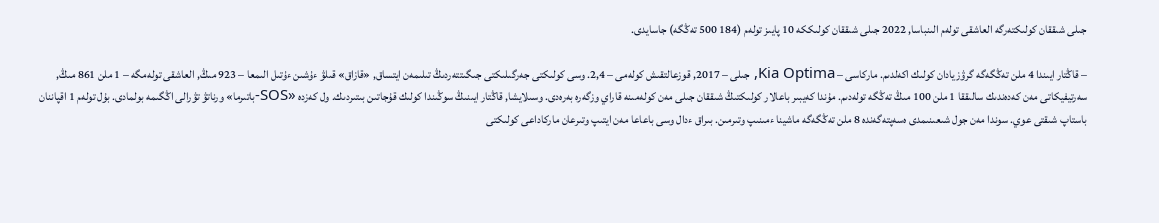جىلى شىققان كولىكتەرگە العاشقى تولەم الىنباسا, 2022 جىلى شىققان كولىككە 10 پايىز تولەم (184 500 تەڭگە) جاسايدى.

– قاڭتار ايىندا 4 ملن تەڭگەگە گرۋزيادان كولىك اكەلدىم. ماركاسى – Kia Optima, جىلى – 2017, قوزعالتقىش كولەمى – 2,4. وسى كولىكتى جەرگىلىكتى جىگىتتەردىڭ تىلىمەن ايتساق, «قازاق» قىلۋ ءۇشىن ءۇتىل الىمعا – 923 مىڭ, العاشقى تولەمگە – 1 ملن 861 مىڭ, سەرتيفيكاتى مەن كەدەندىك سالىققا 1 ملن 100 مىڭ تەڭگە تولەدىم. مۇندا كەيبىر باعالار كولىكتىڭ شىققان جىلى مەن كولەمىنە قاراي وزگەرە بەرەدى. وسىلايشا, قاڭتار ايىنىڭ سوڭىندا كولىك قۇجاتىن بىتىردىك. ول كەزدە «SOS-باتىرما» ورناتۋ تۋرالى اڭگىمە بولمادى. بۇل تولەم 1 اقپاننان باستاپ شىقتى عوي. سوندا مەن جول شىعىنىمدى ەسەپتەگەندە 8 ملن تەڭگەگە ماشينا ءمىنىپ وتىرمىن. بىراق ءدال وسى باعاعا مەن ايتىپ وتىرعان ماركاداعى كولىكتى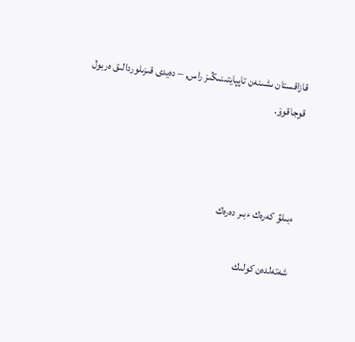قازاقستان ىشىنەن تاپپايتىنىڭىز راس, – دەيدى قىزىلوردالىق ەربول قوجاقوۆ.



ءبىلۋ كەرەك ءبىر دەرەك

شەتەلدەن كولىك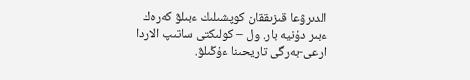الدىرۋعا قىزىققان كوپشىلىك ءبىلۋ كەرەك ءبىر دۇنيە بار. ول – كولىكتى ساتىپ الاردا ارعى-بەرگى تاريحىنا ءۇڭىلۋ.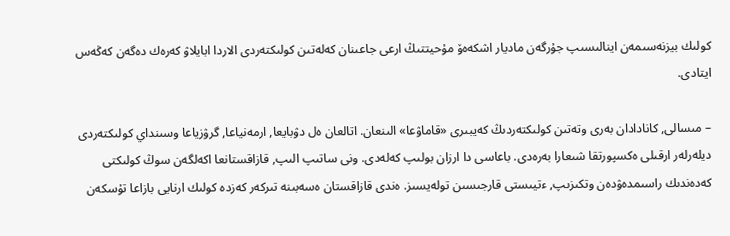كولىك بيزنەسىمەن اينالىسىپ جۇرگەن ماديار اشكەەۆ مۇحيتتىڭ ارعى جاعىنان كەلەتىن كولىكتەردى الاردا ابايلاۋ كەرەك دەگەن كەڭەس ايتادى.

– مىسالى, كانادادان بەرى وتەتىن كولىكتەردىڭ كەيبىرى «قاماۋعا» الىنعان. اتالعان ەل دۋبايعا, ارمەنياعا, گرۋزياعا وسىنداي كولىكتەردى ديلەرلەر ارقىلى ەكسپورتقا شىعارا بەرەدى. باعاسى دا ارزان بولىپ كەلەدى. ونى ساتىپ الىپ, قازاقستانعا اكەلگەن سوڭ كولىكتى كەدەندىك راسىمدەۋدەن وتكىزىپ, ءتيىستى قارجىسىن تولەيسىز. ەندى قازاقستان ەسەبىنە تىركەر كەزدە كولىك ارنايى بازاعا تۇسكەن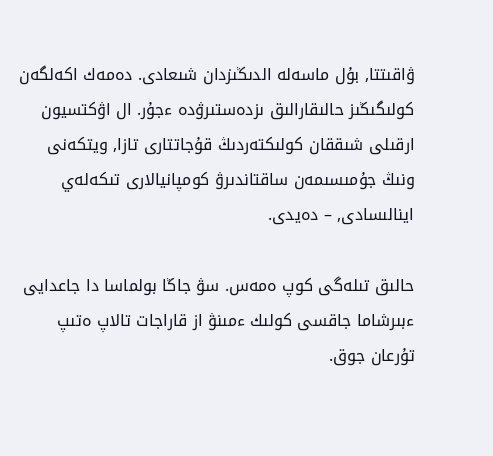ۋاقىتتا, بۇل ماسەلە الدىڭىزدان شىعادى. دەمەك اكەلگەن كولىگىڭىز حالىقارالىق ىزدەستىرۋدە ءجۇر. ال اۋكتسيون ارقىلى شىققان كولىكتەردىڭ قۇجاتتارى تازا, ويتكەنى ونىڭ جۇمىسىمەن ساقتاندىرۋ كومپانيالارى تىكەلەي اينالىسادى, – دەيدى.

حالىق تىلەگى كوپ ەمەس. سۋ جاڭا بولماسا دا جاعدايى ءبىرشاما جاقسى كولىك ءمىنۋ از قاراجات تالاپ ەتىپ تۇرعان جوق.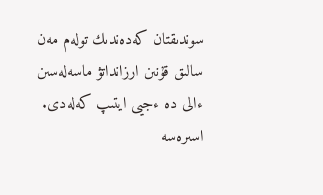سوندىقتان كەدەندىك تولەم مەن سالىق قۇنىن ارزانداتۋ ماسەلەسىن ءالى دە ءجيى ايتىپ كەلەدى. اسىرەسە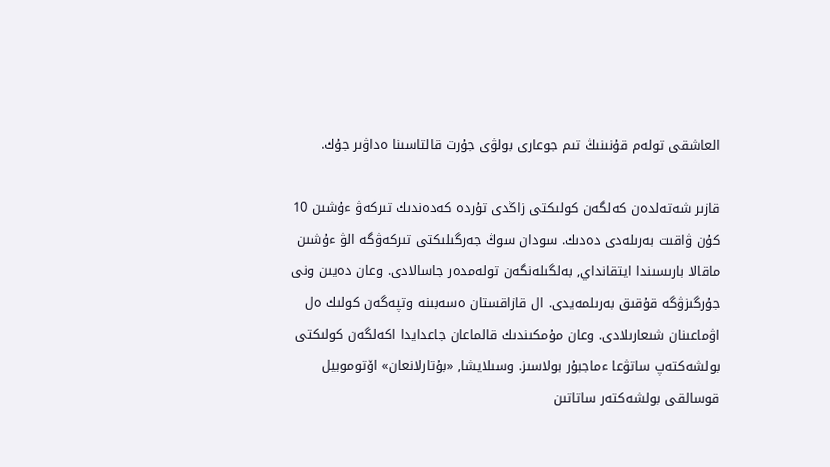العاشقى تولەم قۇنىنىڭ تىم جوعارى بولۋى جۇرت قالتاسىنا ەداۋىر جۇك.

قازىر شەتەلدەن كەلگەن كولىكتى زاڭدى تۇردە كەدەندىك تىركەۋ ءۇشىن 10 كۇن ۋاقىت بەرىلەدى دەدىك. سودان سوڭ جەرگىلىكتى تىركەۋگە الۋ ءۇشىن ماقالا بارىسىندا ايتقانداي, بەلگىلەنگەن تولەمدەر جاسالادى. وعان دەيىن ونى جۇرگىزۋگە قۇقىق بەرىلمەيدى. ال قازاقستان ەسەبىنە وتپەگەن كولىك ەل اۋماعىنان شىعارىلادى. وعان مۇمكىندىك قالماعان جاعدايدا اكەلگەن كولىكتى بولشەكتەپ ساتۋعا ءماجبۇر بولاسىز. وسىلايشا, «بۇتارلانعان» اۆتوموبيل قوسالقى بولشەكتەر ساتاتىن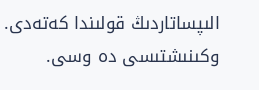الىپساتاردىڭ قولىندا كەتەدى. وكىنىشتىسى دە وسى.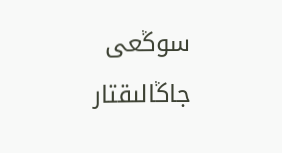سوڭعى جاڭالىقتار